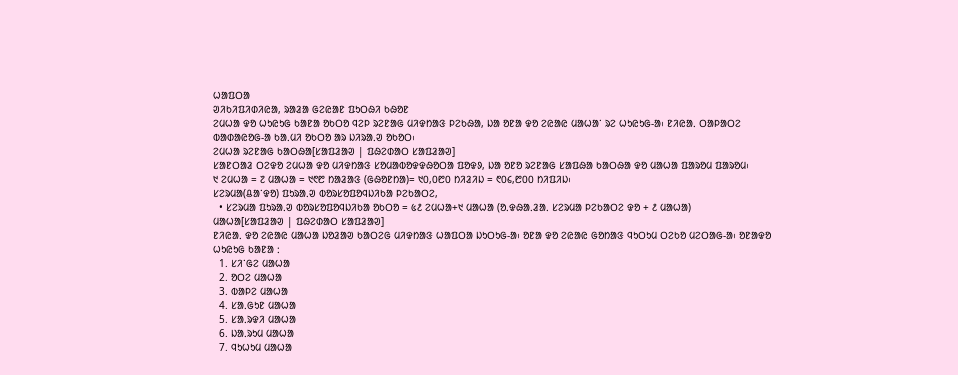ᱦᱟᱯᱛᱟ
ᱣᱤᱠᱤᱯᱤᱰᱤᱭᱟ, ᱨᱟᱲᱟ ᱜᱮᱭᱟᱱ ᱯᱩᱛᱷᱤ ᱠᱷᱚᱱ
ᱮᱢᱦᱟ ᱫᱚ ᱦᱩᱭᱩᱜ ᱠᱟᱱᱟ ᱚᱠᱛᱚ ᱧᱮᱞ ᱨᱮᱱᱟᱜ ᱢᱤᱫᱴᱟᱝ ᱞᱮᱠᱷᱟ, ᱡᱟ ᱚᱱᱟ ᱫᱚ ᱮᱭᱟᱭ ᱢᱟᱦᱟᱸ ᱨᱮ ᱦᱩᱭᱩᱜ-ᱟ᱾ ᱱᱤᱭᱟᱹ ᱛᱟᱞᱟᱛᱮ ᱵᱟᱰᱟᱭᱚᱜ-ᱟ ᱠᱟᱹᱢᱤ ᱚᱠᱛᱚ ᱟᱨ ᱡᱤᱨᱟᱹᱣ ᱚᱠᱚᱛ᱾
ᱮᱢᱦᱟ ᱨᱮᱱᱟᱜ ᱠᱟᱛᱷᱟ[ᱥᱟᱯᱲᱟᱣ | ᱯᱷᱮᱰᱟᱛ ᱥᱟᱯᱲᱟᱣ]
ᱥᱟᱱᱛᱟᱲ ᱛᱮᱫᱚ ᱮᱢᱦᱟ ᱫᱚ ᱢᱤᱫᱴᱟᱝ ᱥᱚᱢᱟᱵᱚᱫᱫᱷᱚᱛᱟ ᱯᱚᱫᱽ, ᱡᱟ ᱚᱱᱚ ᱨᱮᱱᱟᱜ ᱥᱟᱯᱷᱟ ᱠᱟᱛᱷᱟ ᱫᱚ ᱢᱟᱦᱟ ᱯᱟᱨᱚᱢ ᱯᱟᱨᱚᱢ᱾
᱑ ᱮᱢᱦᱟ = ᱗ ᱢᱟᱦᱟ = ᱑᱖᱘ ᱴᱟᱲᱟᱝ (ᱜᱷᱚᱱᱴᱟ)= ᱑᱐,᱐᱘᱐ ᱴᱤᱲᱤᱡ = ᱖᱐᱔,᱘᱐᱐ ᱴᱤᱯᱤᱡ᱾
ᱥᱮᱨᱢᱟ(ᱪᱟᱸᱫᱚ) ᱯᱩᱨᱟᱹᱣ ᱵᱚᱨᱥᱚᱯᱚᱧᱡᱤᱠᱟ ᱞᱮᱠᱟᱛᱮ,
  • ᱥᱮᱨᱢᱟ ᱯᱩᱨᱟᱹᱣ ᱵᱚᱨᱥᱚᱯᱚᱧᱡᱤᱠᱟ ᱚᱠᱛᱚ = ᱕᱒ ᱮᱢᱦᱟ+᱑ ᱢᱟᱦᱟ (ᱚᱹᱫᱷᱟᱹᱲᱟᱹ ᱥᱮᱨᱢᱟ ᱞᱮᱠᱟᱛᱮ ᱫᱚ + ᱒ ᱢᱟᱦᱟ)
ᱢᱟᱦᱟ[ᱥᱟᱯᱲᱟᱣ | ᱯᱷᱮᱰᱟᱛ ᱥᱟᱯᱲᱟᱣ]
ᱱᱤᱭᱟᱹ ᱫᱚ ᱮᱭᱟᱭ ᱢᱟᱦᱟ ᱡᱚᱲᱟᱣ ᱠᱟᱛᱮᱜ ᱢᱤᱫᱴᱟᱝ ᱦᱟᱯᱛᱟ ᱡᱩᱛᱩᱜ-ᱟ᱾ ᱚᱱᱟ ᱫᱚ ᱮᱭᱟᱭ ᱜᱚᱴᱟᱝ ᱧᱩᱛᱩᱢ ᱛᱮᱠᱚ ᱢᱮᱛᱟᱜ-ᱟ᱾ ᱚᱱᱟᱫᱚ ᱦᱩᱭᱩᱜ ᱠᱟᱱᱟ ᱺ
  1. ᱥᱤᱸᱜᱮ ᱢᱟᱦᱟ
  2. ᱚᱛᱮ ᱢᱟᱦᱟ
  3. ᱵᱟᱞᱮ ᱢᱟᱦᱟ
  4. ᱥᱟᱹᱜᱩᱱ ᱢᱟᱦᱟ
  5. ᱥᱟᱹᱨᱫᱤ ᱢᱟᱦᱟ
  6. ᱡᱟᱹᱨᱩᱢ ᱢᱟᱦᱟ
  7. ᱧᱩᱦᱩᱢ ᱢᱟᱦᱟ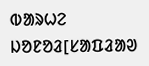ᱵᱟᱨᱦᱮ ᱡᱚᱱᱚᱲ[ᱥᱟᱯᱲᱟᱣ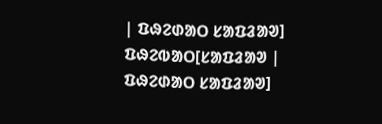| ᱯᱷᱮᱰᱟᱛ ᱥᱟᱯᱲᱟᱣ]
ᱯᱷᱮᱵᱟᱛ[ᱥᱟᱯᱲᱟᱣ | ᱯᱷᱮᱰᱟᱛ ᱥᱟᱯᱲᱟᱣ]